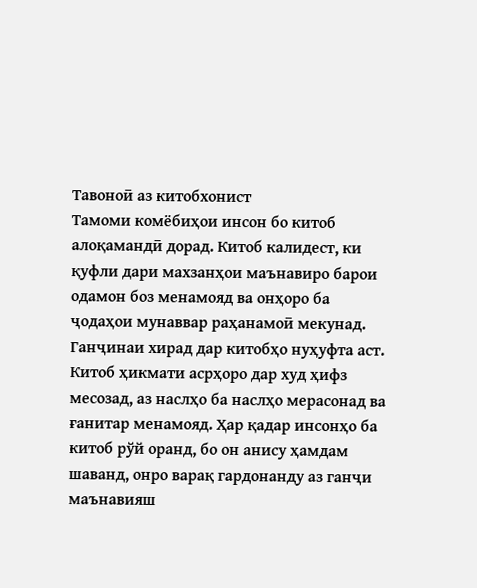Тавоноӣ аз китобхонист
Тамоми комёбиҳои инсон бо китоб алоқамандӣ дорад. Китоб калидест, ки қуфли дари махзанҳои маънавиро барои одамон боз менамояд ва онҳоро ба ҷодаҳои мунаввар раҳанамоӣ мекунад. Ганҷинаи хирад дар китобҳо нуҳуфта аст. Китоб ҳикмати асрҳоро дар худ ҳифз месозад, аз наслҳо ба наслҳо мерасонад ва ғанитар менамояд. Ҳар қадар инсонҳо ба китоб рўй оранд, бо он анису ҳамдам шаванд, онро варақ гардонанду аз ганҷи маънавияш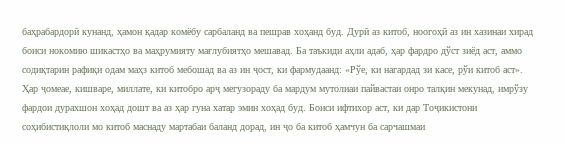баҳрабардорӣ кунанд, ҳамон қадар комёбу сарбаланд ва пешрав хоҳанд буд. Дурӣ аз китоб, ноогоҳӣ аз ин хазинаи хирад боиси нокомию шикастҳо ва маҳрумияту мағлубиятҳо мешавад. Ба таъкиди аҳли адаб, ҳар фардро дўст зиёд аст, аммо содиқтарин рафиқи одам маҳз китоб мебошад ва аз ин ҷост, ки фармудаанд: «Рўе, ки нагардад зи касе, рўи китоб аст».
Ҳар ҷомеае, кишваре, миллате, ки китобро арҷ мегузораду ба мардум мутолиаи пайвастаи онро талқин мекунад, имрўзу фардои дурахшон хоҳад дошт ва аз ҳар гуна хатар эмин хоҳад буд. Боиси ифтихор аст, ки дар Тоҷикистони соҳибистиқлоли мо китоб маснаду мартабаи баланд дорад, ин ҷо ба китоб ҳамчун ба сарчашмаи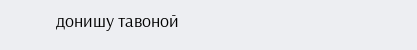донишу тавоноӣ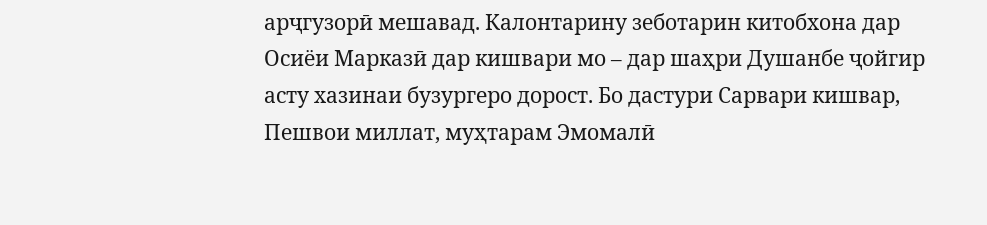арҷгузорӣ мешавад. Калонтарину зеботарин китобхона дар Осиёи Марказӣ дар кишвари мо – дар шаҳри Душанбе ҷойгир асту хазинаи бузургеро дорост. Бо дастури Сарвари кишвар,
Пешвои миллат, муҳтарам Эмомалӣ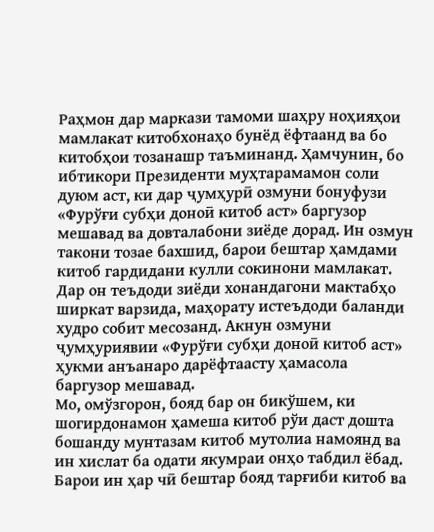Раҳмон дар маркази тамоми шаҳру ноҳияҳои мамлакат китобхонаҳо бунёд ёфтаанд ва бо китобҳои тозанашр таъминанд. Ҳамчунин, бо ибтикори Президенти муҳтарамамон соли дуюм аст, ки дар ҷумҳурӣ озмуни бонуфузи «Фурўғи субҳи доноӣ китоб аст» баргузор мешавад ва довталабони зиёде дорад. Ин озмун такони тозае бахшид, барои бештар ҳамдами китоб гардидани кулли сокинони мамлакат. Дар он теъдоди зиёди хонандагони мактабҳо ширкат варзида, маҳорату истеъдоди баланди худро собит месозанд. Акнун озмуни ҷумҳуриявии «Фурўғи субҳи доноӣ китоб аст» ҳукми анъанаро дарёфтаасту ҳамасола баргузор мешавад.
Мо, омўзгорон, бояд бар он бикўшем, ки шогирдонамон ҳамеша китоб рўи даст дошта бошанду мунтазам китоб мутолиа намоянд ва ин хислат ба одати якумраи онҳо табдил ёбад. Барои ин ҳар чӣ бештар бояд тарғиби китоб ва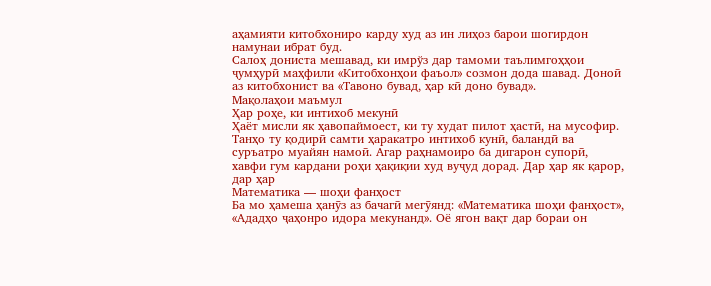аҳамияти китобхониро карду худ аз ин лиҳоз барои шогирдон намунаи ибрат буд.
Салоҳ дониста мешавад, ки имрўз дар тамоми таълимгоҳҳои ҷумҳурӣ маҳфили «Китобхонҳои фаъол» созмон дода шавад. Доноӣ аз китобхонист ва «Тавоно бувад, ҳар кӣ доно бувад».
Мақолаҳои маъмул
Ҳар роҳе, ки интихоб мекунӣ
Ҳаёт мисли як ҳавопаймоест, ки ту худат пилот ҳастӣ, на мусофир. Танҳо ту қодирӣ самти ҳаракатро интихоб кунӣ, баландӣ ва суръатро муайян намоӣ. Агар раҳнамоиро ба дигарон супорӣ, хавфи гум кардани роҳи ҳақиқии худ вуҷуд дорад. Дар ҳар як қарор, дар ҳар
Математика — шоҳи фанҳост
Ба мо ҳамеша ҳанӯз аз бачагӣ мегӯянд: «Математика шоҳи фанҳост», «Ададҳо ҷаҳонро идора мекунанд». Оё ягон вақт дар бораи он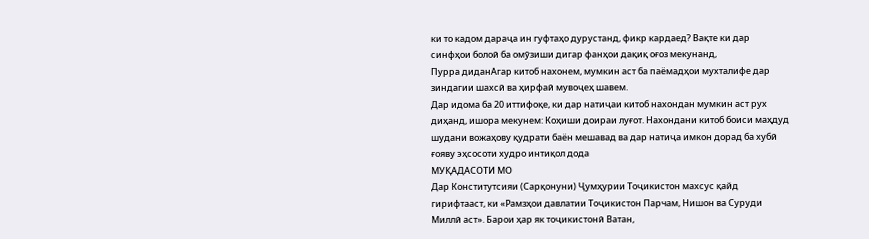ки то кадом дараҷа ин гуфтаҳо дурустанд, фикр кардаед? Вақте ки дар синфҳои болоӣ ба омӯзиши дигар фанҳои дақиқ оғоз мекунанд,
Пурра диданАгар китоб нахонем, мумкин аст ба паёмадҳои мухталифе дар зиндагии шахсӣ ва ҳирфаӣ мувоҷеҳ шавем.
Дар идома ба 20 иттифоқе, ки дар натиҷаи китоб нахондан мумкин аст рух диҳанд, ишора мекунем: Коҳиши доираи луғот. Нахондани китоб боиси маҳдуд шудани вожаҳову қудрати баён мешавад ва дар натиҷа имкон дорад ба хубӣ ғояву эҳсосоти худро интиқол дода
МУҚАДАСОТИ МО
Дар Конститутсияи (Сарқонуни) Ҷумҳурии Тоҷикистон махсус қайд гирифтааст, ки «Рамзҳои давлатии Тоҷикистон Парчам, Нишон ва Суруди Миллӣ аст». Барои ҳар як тоҷикистонӣ Ватан,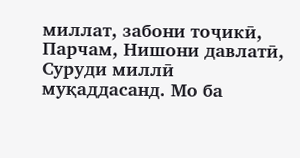миллат, забони тоҷикӣ, Парчам, Нишони давлатӣ, Суруди миллӣ муқаддасанд. Мо ба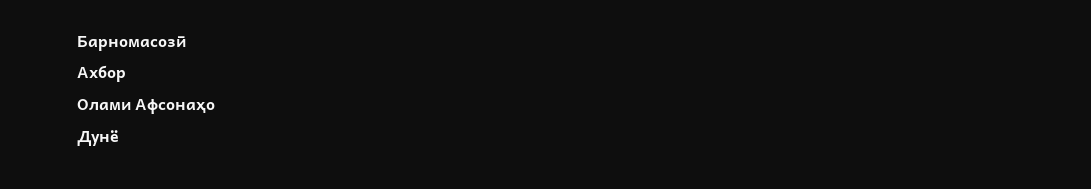Барномасозӣ
Ахбор
Олами Афсонаҳо
Дунё